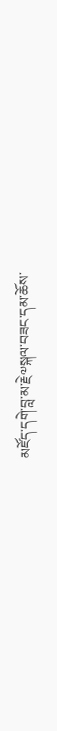མཛོད་དགེ་བླ་མ་རྗེ༧སྐལ་བཟང་དམ་ཆོས་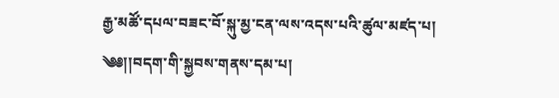རྒྱ་མཚོ་དཔལ་བཟང་བོ་སྐུ་མྱ་ངན་ལས་འདས་པའི་ཚུལ་མཛད་པ།
༄༅།།བདག་གི་སྐྱབས་གནས་དམ་པ།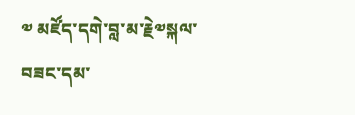༧ མཛོད་དགེ་བླ་མ་རྗེ༧སྐལ་བཟང་དམ་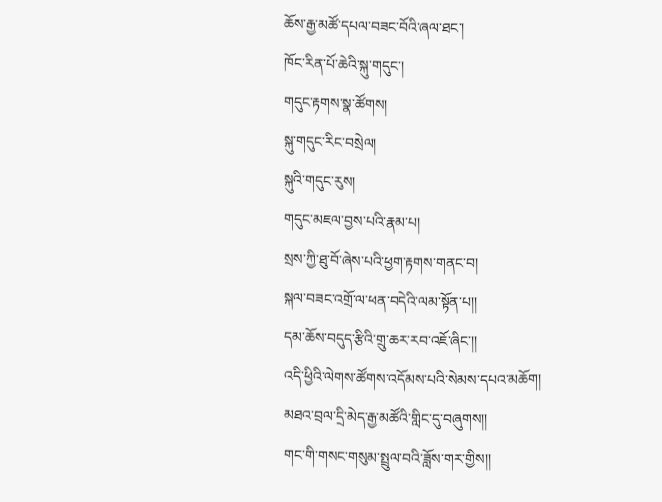ཆོས་རྒྱ་མཚོ་དཔལ་བཟང་བོའི་ཞལ་ཐང་།
ཁོང་རིན་པོ་ཆེའི་སྐུ་གདུང་།
གདུང་རྟགས་སྣ་ཚོགས།
སྐུ་གདུང་རིང་བསྲེལ།
སྐུའི་གདུང་རུས།
གདུང་མཇལ་བྱས་པའི་རྣམ་པ།
སྲས་ཀྱི་ཐུ་བོ་ཞེས་པའི་ཕྱག་རྟགས་གནང་བ།
སྐལ་བཟང་འགྲོ་ལ་ཕན་བདེའི་ལམ་སྟོན་པ།།
དམ་ཆོས་བདུད་རྩིའི་གྲུ་ཆར་རབ་འཇོ་ཞིང་།།
འདི་ཕྱིའི་ལེགས་ཚོགས་འདོམས་པའི་སེམས་དཔའ་མཆོག།
མཐའ་བྲལ་དྲི་མེད་རྒྱ་མཚོའི་གླིང་དུ་བཞུགས།།
གང་གི་གསང་གསུམ་སྤྲུལ་བའི་ཟློས་གར་གྱིས།།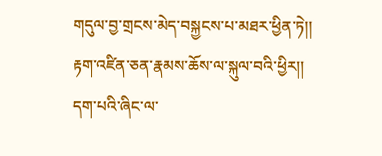གདུལ་བྱ་གྲངས་མེད་བསྐྱངས་པ་མཐར་ཕྱིན་ཏེ།།
རྟག་འཛིན་ཅན་རྣམས་ཆོས་ལ་སྐུལ་བའི་ཕྱིར།།
དག་པའི་ཞིང་ལ་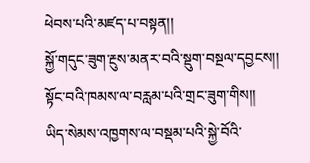ཕེབས་པའི་མཛད་པ་བསྟན།།
སྐྱོ་གདུང་ཟུག་རྔུས་མནར་བའི་སྡུག་བསྔལ་དབྱངས།།
སྟོང་བའི་ཁམས་ལ་བརླམ་པའི་གྲང་ཟུག་གིས།།
ཡིད་སེམས་འཁྱགས་ལ་བསྡམ་པའི་སྐྱེ་བོའི་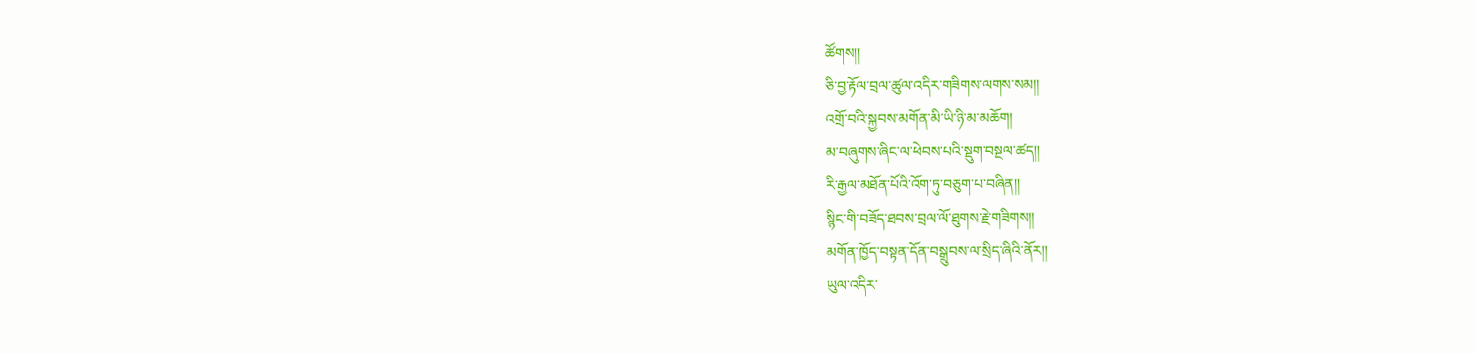ཚོགས།།
ཅི་བྱ་རྟོལ་བྲལ་ཚུལ་འདིར་གཟིགས་ལགས་སམ།།
འགྲོ་བའི་སྐྱབས་མགོན་མི་ཡི་ཉི་མ་མཆོག།
མ་བཞུགས་ཞིང་ལ་ཕེབས་པའི་སྡུག་བསྔལ་ཚད།།
རི་རྒྱལ་མཐོན་པོའི་འོག་ཏུ་བཅུག་པ་བཞིན།།
སྙིང་གི་བཟོད་ཐབས་བྲལ་ལོ་ཐུགས་རྗེ་གཟིགས།།
མགོན་ཁྱོད་བསྟན་དོན་བསྒྲུབས་ལ་སྲིད་ཞིའི་ནོར།།
ཡུལ་འདིར་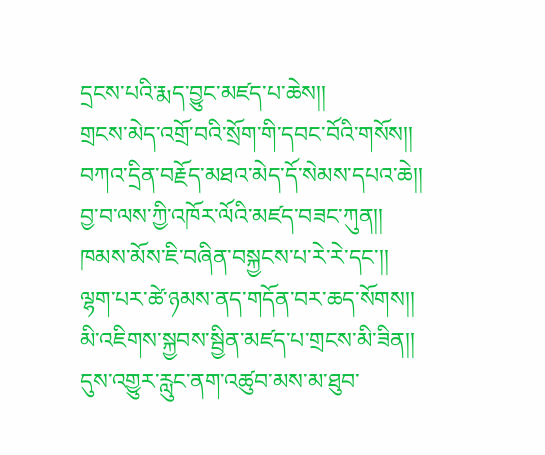དྲངས་པའི་རྨད་བྱུང་མཛད་པ་ཆེས།།
གྲངས་མེད་འགྲོ་བའི་སྲོག་གི་དབང་བོའི་གསོས།།
བཀའ་དྲིན་བརྗོད་མཐའ་མེད་དོ་སེམས་དཔའ་ཆེ།།
བྱ་བ་ལས་ཀྱི་འཁོར་ལོའི་མཛད་བཟང་ཀུན།།
ཁམས་མོས་ཇི་བཞིན་བསྐྱངས་པ་རེ་རེ་དང་།།
ལྷག་པར་ཚེ་ཉམས་ནད་གདོན་བར་ཆད་སོགས།།
མི་འཇིགས་སྐྱབས་སྦྱིན་མཛད་པ་གྲངས་མི་ཟིན།།
དུས་འགྱུར་རླུང་ནག་འཚུབ་མས་མ་ཐུབ་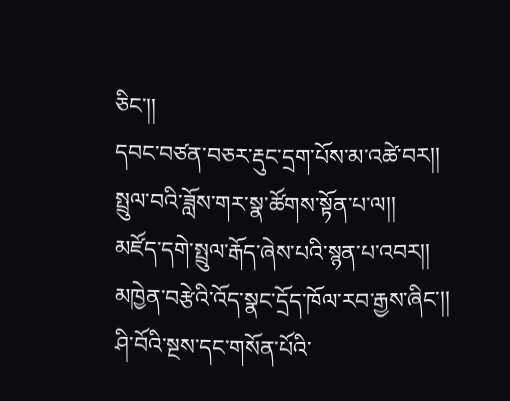ཅིང་།།
དབང་བཙན་བཅར་རྡུང་དྲག་པོས་མ་འཚེ་བར།།
སྤྲུལ་བའི་ཟློས་གར་སྣ་ཚོགས་སྟོན་པ་ལ།།
མཛོད་དགེ་སྤྲུལ་རྒོད་ཞེས་པའི་སྙན་པ་འབར།།
མཁྱེན་བརྩེའི་འོད་སྣང་དྲོད་ཁོལ་རབ་རྒྱས་ཞིང་།།
ཤི་བོའི་སྔས་དང་གསོན་པོའི་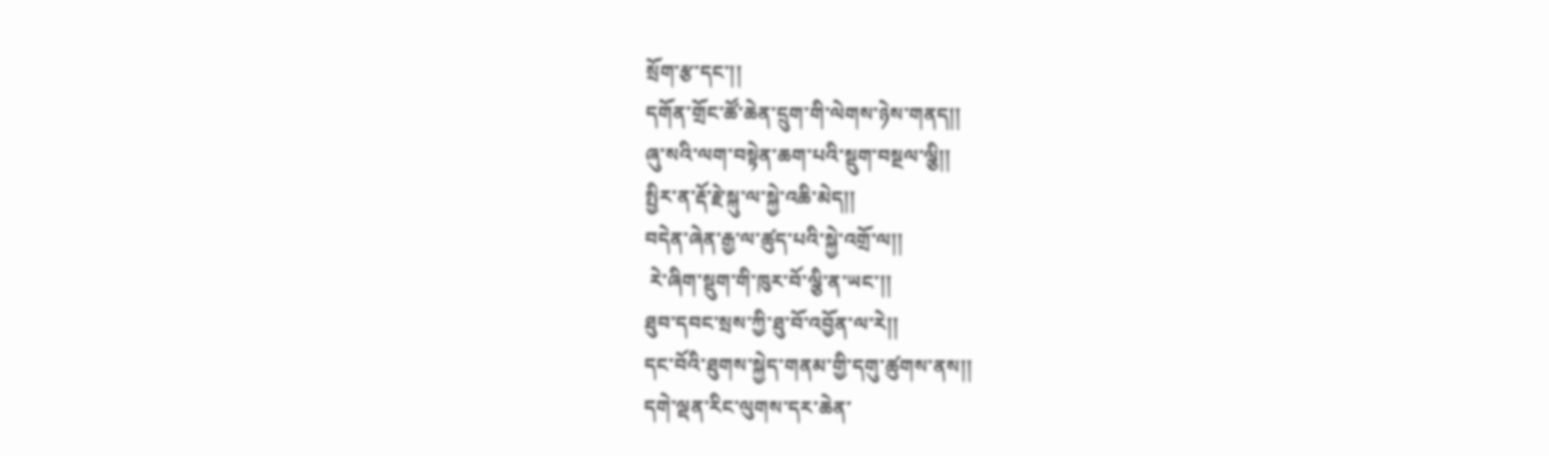སྲོག་རྩ་དང་།།
དགོན་གྲོང་ཚོ་ཆེན་དྲུག་གི་ལེགས་ཉེས་གནད།།
ཞུ་སའི་ལག་བསྟེན་ཆག་པའི་སྡུག་བསྔལ་ལྕི།།
སྤྱིར་ན་རྡོ་རྗེ་སྐུ་ལ་སྐྱེ་འཆི་མེད།།
བདེན་ཞེན་རྒྱ་ལ་ཚུད་པའི་སྐྱེ་འགྲོ་ལ།།
 རེ་ཞིག་སྡུག་གི་ཁུར་བོ་ལྕི་ན་ཡང་།།
ཐུབ་དབང་སྲས་ཀྱི་ཐུ་བོ་འབྱོན་ལ་རེ།།
དང་བོའི་ཐུགས་སྐྱེད་གནམ་གྱི་དགུ་ཚུགས་ནས།།
དགེ་ལྡན་རིང་ལུགས་དར་ཆེན་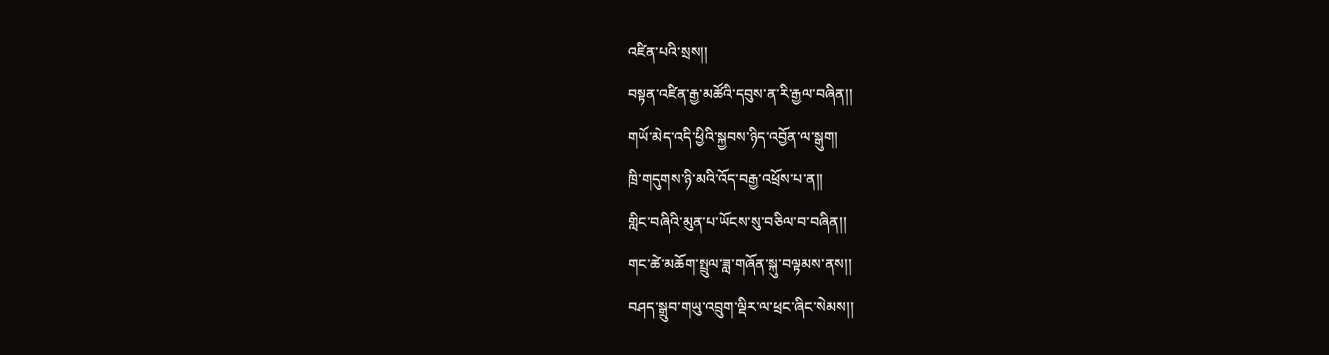འཛིན་པའི་སྲས།།
བསྟན་འཛིན་རྒྱ་མཚོའི་དབུས་ན་རི་རྒྱལ་བཞིན།།
གཡོ་མེད་འདི་ཕྱིའི་སྐྱབས་ཉིད་འབྱོན་ལ་སྒུག།
ཁྲི་གདུགས་ཉི་མའི་འོད་བརྒྱ་འཕྲོས་པ་ན།།
གླིང་བཞིའི་མུན་པ་ཡོངས་སུ་བཅིལ་བ་བཞིན།།
གང་ཚེ་མཆོག་སྤྲུལ་ཟླ་གཞོན་སྐུ་བལྟམས་ནས།།
བཤད་སྒྲུབ་གཡུ་འབྲུག་ལྡིར་ལ་ཕྲང་ཞིང་སེམས།།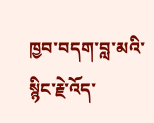ཁྱབ་བདག་བླ་མའི་སྙིང་རྗེ་འོད་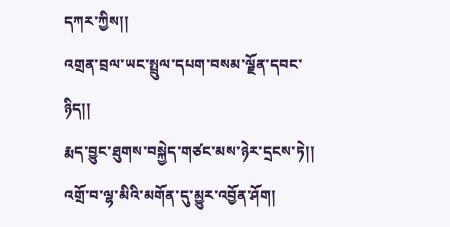དཀར་ཀྱིས།།
འགྲན་བྲལ་ཡང་སྤྲུལ་དཔག་བསམ་ལྗོན་དབང་ཉིད།།
རྨད་བྱུང་ཐུགས་བསྐྱེད་གཙང་མས་ཉེར་དྲངས་ཏེ།།
འགྲོ་བ་ལྷ་མིའི་མགོན་དུ་མྱུར་འབྱོན་ཤོག།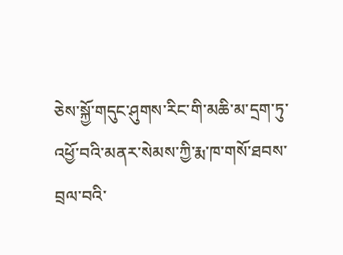ཅེས་སྐྱོ་གདུང་ཤུགས་རིང་གི་མཆི་མ་དྲག་ཏུ་འཕྱོ་བའི་མནར་སེམས་ཀྱི་རྨ་ཁ་གསོ་ཐབས་བྲལ་བའི་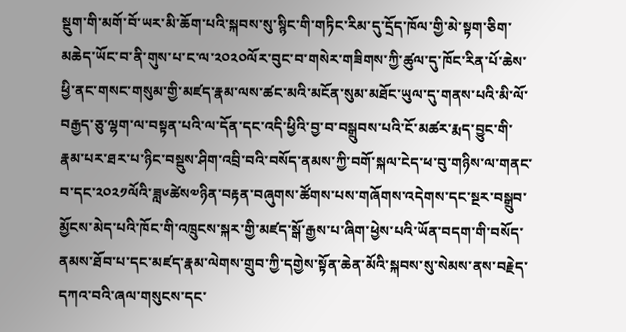སྡུག་གི་མགོ་བོ་ཡར་མི་ཆོག་པའི་སྐབས་སུ་སྙིང་གི་གཏིང་རིམ་དུ་དྲོད་ཁོལ་གྱི་མེ་སྟག་ཅིག་མཆེད་ཡོང་བ་ནི་གུས་པ་ང་ལ་༢༠༢༠ལོར་བུང་བ་གསེར་གཟིགས་ཀྱི་ཚུལ་དུ་ཁོང་རིན་པོ་ཆེས་ཕྱི་ནང་གསང་གསུམ་གྱི་མཛད་རྣམ་ལས་ཚང་མའི་མངོན་སུམ་མཐོང་ཡུལ་དུ་གནས་པའི་མི་ལོ་བརྒྱད་ཅུ་ལྷག་ལ་བསྟན་པའི་ལ་དོན་དང་འདི་ཕྱིའི་བྱ་བ་བསྒྲུབས་པའི་ངོ་མཚར་རྨད་བྱུང་གི་རྣམ་པར་ཐར་པ་ཉིང་བསྡུས་ཤིག་འབྲི་བའི་བསོད་ནམས་ཀྱི་བགོ་སྐལ་ངེད་ཕ་བུ་གཉིས་ལ་གནང་བ་དང་༢༠༢༡ལོའི་ཟླ༦ཚེས༧ཉིན་བརྟན་བཞུགས་ཚོགས་པས་གཞོགས་འདེགས་དང་སྔར་བསྒྲུབ་མྱོངས་མེད་པའི་ཁོང་གི་འཁྲུངས་སྐར་གྱི་མཛད་སྒོ་རྒྱས་པ་ཞིག་ཕྱེས་པའི་ཡོན་བདག་གི་བསོད་ནམས་ཐོབ་པ་དང་མཛད་རྣམ་ལེགས་གྲུབ་ཀྱི་དགྱེས་སྟོན་ཆེན་མོའི་སྐབས་སུ་སེམས་ནས་བརྗེད་དཀའ་བའི་ཞལ་གསུངས་དང་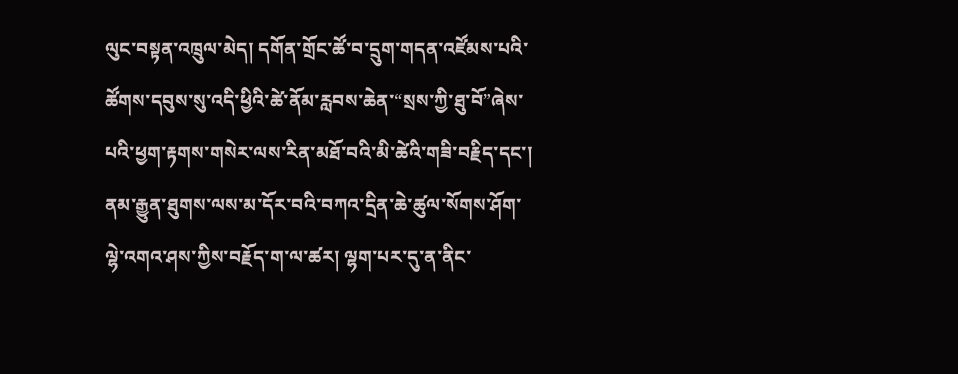ལུང་བསྟན་འཁྲུལ་མེད། དགོན་གྲོང་ཚོ་བ་དྲུག་གདན་འཛོམས་པའི་ཚོགས་དབུས་སུ་འདི་ཕྱིའི་ཚེ་ནོམ་རླབས་ཆེན་“སྲས་ཀྱི་ཐུ་བོ”ཞེས་པའི་ཕྱག་རྟགས་གསེར་ལས་རིན་མཐོ་བའི་མི་ཚེའི་གཟི་བརྗིད་དང་། ནམ་རྒྱུན་ཐུགས་ལས་མ་དོར་བའི་བཀའ་དྲིན་ཆེ་ཚུལ་སོགས་ཤོག་ལྷེ་འགའ་ཤས་ཀྱིས་བརྗོད་ག་ལ་ཚར། ལྷག་པར་དུ་ན་ནིང་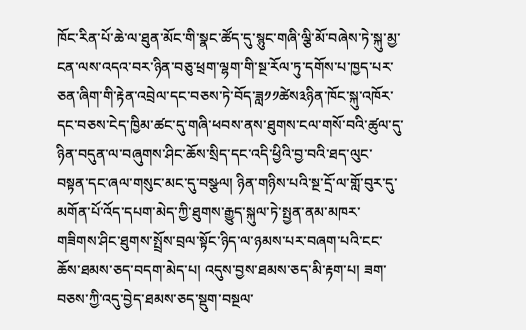ཁོང་རིན་པོ་ཆེ་ལ་ཐུན་མོང་གི་སྣང་ཚོད་དུ་སྙུང་གཞི་ལྕི་མོ་བཞེས་ཏེ་སྐུ་མྱ་ངན་ལས་འདའ་བར་ཉིན་བཅུ་ཕྲག་ལྷག་གི་སྔ་རོལ་ཏུ་དགོས་པ་ཁྱད་པར་ཅན་ཞིག་གི་རྟེན་འབྲེལ་དང་བཅས་ཏེ་བོད་ཟླ༡༡ཚེས༣ཉིན་ཁོང་སྐུ་འཁོར་དང་བཅས་ངེད་ཁྱིམ་ཚང་དུ་གཞི་ཕབས་ནས་ཐུགས་ངལ་གསོ་བའི་ཚུལ་དུ་ཉིན་བདུན་ལ་བཞུགས་ཤིང་ཆོས་སྲིད་དང་འདི་ཕྱིའི་བྱ་བའི་ཐད་ལུང་བསྟན་དང་ཞལ་གསུང་མང་དུ་བསྩལ། ཉིན་གཉིས་པའི་སྔ་དྲོ་ལ་གློ་བུར་དུ་མགོན་པོ་འོད་དཔག་མེད་ཀྱི་ཐུགས་རྒྱུད་སྐུལ་ཏེ་སྤྱན་ནམ་མཁར་གཟིགས་ཤིང་ཐུགས་སྤྲོས་བྲལ་སྟོང་ཉིད་ལ་ཉམས་པར་བཞག་པའི་ངང་ཆོས་ཐམས་ཅད་བདག་མེད་པ། འདུས་བྱས་ཐམས་ཅད་མི་རྟག་པ། ཟག་བཅས་ཀྱི་འདུ་བྱེད་ཐམས་ཅད་སྡུག་བསྔལ་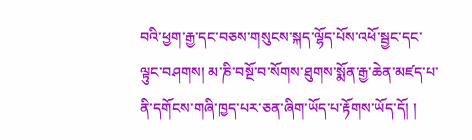བའི་ཕྱག་རྒྱ་དང་བཅས་གསུངས་སྐད་ལྷོད་པོས་འཕོ་སྦྱང་དང་ལྟུང་བཤགས། མ་ཎི་བསྔོ་བ་སོགས་ཐུགས་སྨོན་རྒྱ་ཆེན་མཛད་པ་ནི་དགོངས་གཞི་ཁྱད་པར་ཅན་ཞིག་ཡོད་པ་རྟོགས་ཡོད་དོ། །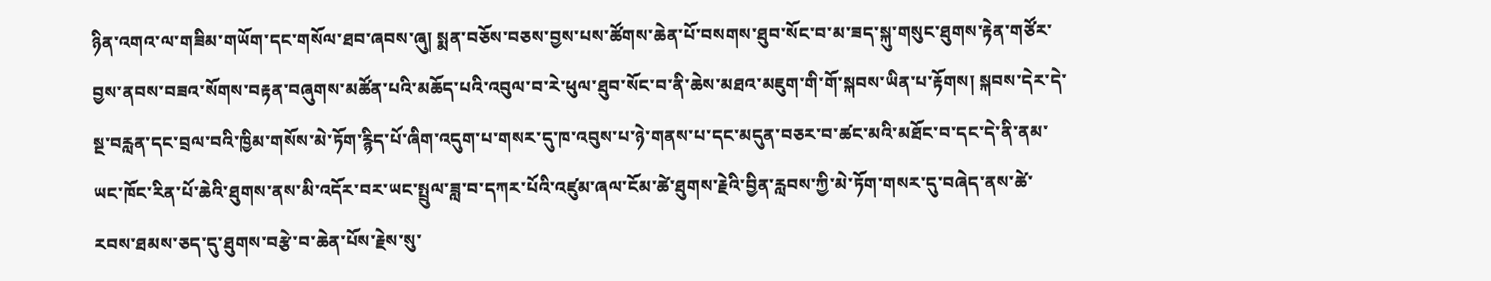ཉིན་འགའ་ལ་གཟིམ་གཡོག་དང་གསོལ་ཐབ་ཞབས་ཞུ། སྨན་བཅོས་བཅས་བྱས་པས་ཚོགས་ཆེན་པོ་བསགས་ཐུབ་སོང་བ་མ་ཟད་སྐུ་གསུང་ཐུགས་རྟེན་གཙོར་བྱས་ནབས་བཟའ་སོགས་བརྟན་བཞུགས་མཚོན་པའི་མཆོད་པའི་འབུལ་བ་རེ་ཕུལ་ཐུབ་སོང་བ་ནི་ཆེས་མཐའ་མཇུག་གི་གོ་སྐབས་ཡིན་པ་རྟོགས། སྐབས་དེར་དེ་སྔ་བརླན་དང་བྲལ་བའི་ཁྱིམ་གསོས་མེ་ཏོག་རྙིད་པོ་ཞིག་འདུག་པ་གསར་དུ་ཁ་འབུས་པ་ཉེ་གནས་པ་དང་མདུན་བཅར་བ་ཚང་མའི་མཐོང་བ་དང་དེ་ནི་ནམ་ཡང་ཁོང་རིན་པོ་ཆེའི་ཐུགས་ནས་མི་འདོར་བར་ཡང་སྤྲུལ་ཟླ་བ་དཀར་པོའི་འཛུམ་ཞལ་ངོམ་ཚེ་ཐུགས་རྗེའི་བྱིན་རླབས་ཀྱི་མེ་ཏོག་གསར་དུ་བཞེད་ནས་ཚེ་རབས་ཐམས་ཅད་དུ་ཐུགས་བརྩེ་བ་ཆེན་པོས་རྗེས་སུ་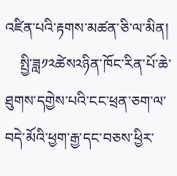འཛིན་པའི་རྟགས་མཚན་ཅི་ལ་མིན།
    སྤྱི་ཟླ༡༢ཚེས༢ཉིན་ཁོང་རིན་པོ་ཆེ་ཐུགས་དགྱེས་པའི་ངང་ཕྲན་ཅག་ལ་བདེ་མོའི་ཕྱག་རྒྱ་དང་བཅས་ཕྱིར་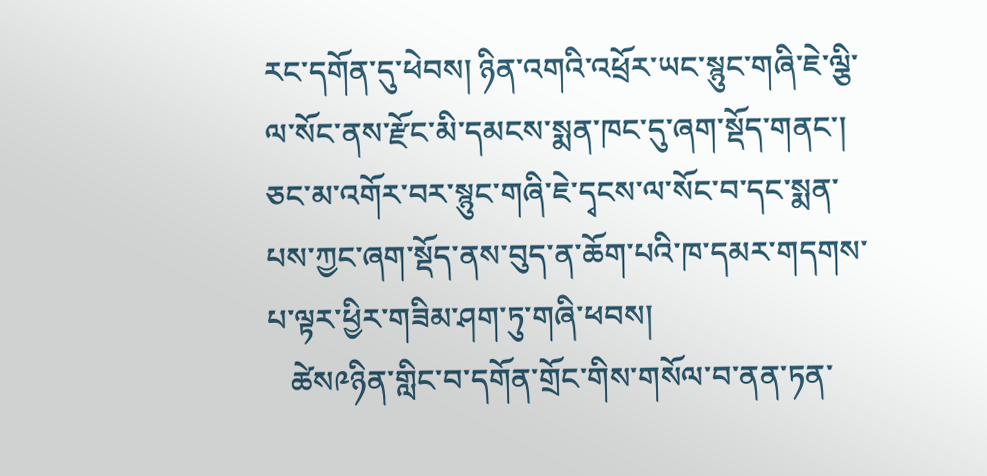རང་དགོན་དུ་ཕེབས། ཉིན་འགའི་འཕྲོར་ཡང་སྙུང་གཞི་ཇེ་ལྕི་ལ་སོང་ནས་རྫོང་མི་དམངས་སྨན་ཁང་དུ་ཞག་སྡོད་གནང་། ཅང་མ་འགོར་བར་སྙུང་གཞི་ཇེ་དྭངས་ལ་སོང་བ་དང་སྨན་པས་ཀྱང་ཞག་སྡོད་ནས་བུད་ན་ཆོག་པའི་ཁ་དམར་གདགས་པ་ལྟར་ཕྱིར་གཟིམ་ཤག་ཏུ་གཞི་ཕབས།
   ཚེས༩ཉིན་གླིང་བ་དགོན་གྲོང་གིས་གསོལ་བ་ནན་ཏན་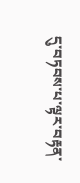དུ་བཏབས་པ་ལྟར་བརྟན་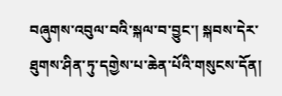བཞུགས་འབུལ་བའི་སྐལ་བ་བྱུང་། སྐབས་དེར་ཐུགས་ཤིན་ཏུ་དགྱེས་པ་ཆེན་པོའི་གསུངས་དོན།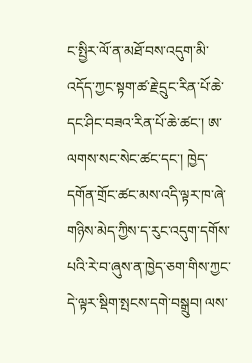ང་སྤྱིར་ལོ་ན་མཐོ་བས་འདུག་མི་འདོད་ཀྱང་སྟག་ཚ་རྗེ་དྲུང་རིན་པོ་ཆེ་དང་ཤིང་བཟའ་རིན་པོ་ཆེ་ཚང་། ཨ་ལགས་སང་སེང་ཚང་དང་། ཁྱེད་དགོན་གྲོང་ཚང་མས་འདི་ལྟར་ཁ་ཞེ་གཉིས་མེད་ཀྱིས་ད་རུང་འདུག་དགོས་པའི་རེ་བ་ཞུས་ན་ཁྱེད་ཅག་གིས་ཀྱང་དེ་ལྟར་སྡིག་སྤངས་དགེ་བསྒྲུབ། ལས་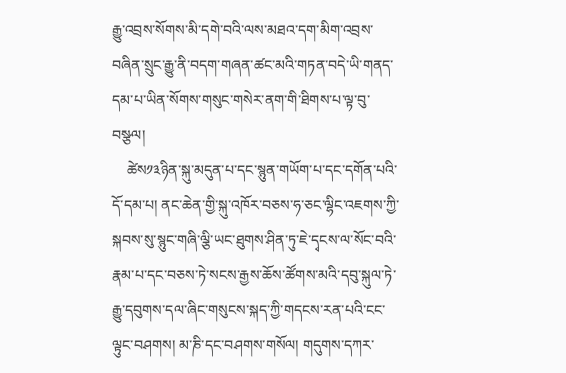རྒྱུ་འབྲས་སོགས་མི་དགེ་བའི་ལས་མཐའ་དག་མིག་འབྲས་བཞིན་སྲུང་རྒྱུ་ནི་བདག་གཞན་ཚང་མའི་གཏན་བདེ་ཡི་གནད་དམ་པ་ཡིན་སོགས་གསུང་གསེར་ནག་གི་ཐིགས་པ་ལྟ་བུ་བསྩལ།
    ཚེས༡༣ཉིན་སྐུ་མདུན་པ་དང་སྙུན་གཡོག་པ་དང་དགོན་པའི་དོ་དམ་པ། ནང་ཆེན་གྱི་སྐུ་འཁོར་བཅས་ཧ་ཅང་ལྷིང་འཇགས་ཀྱི་སྐབས་སུ་སྙུང་གཞི་ལྕི་ཡང་ཐུགས་ཤིན་ཏུ་ཇེ་དྭངས་ལ་སོང་བའི་རྣམ་པ་དང་བཅས་ཏེ་སངས་རྒྱས་ཆོས་ཚོགས་མའི་དབུ་སྐུལ་ཏེ་རྒྱུ་དབུགས་དལ་ཞིང་གསུངས་སྐད་ཀྱི་གདངས་རན་པའི་ངང་ལྟུང་བཤགས། མ་ཎི་དང་བཤགས་གསོལ། གདུགས་དཀར་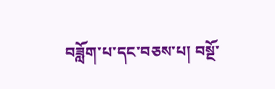བཟློག་པ་དང་བཅས་པ། བསྔོ་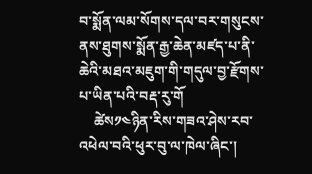བ་སྨོན་ལམ་སོགས་དལ་བར་གསུངས་ནས་ཐུགས་སྨོན་རྒྱ་ཆེན་མཛད་པ་ནི་ཆེའི་མཐའ་མཇུག་གི་གདུལ་བྱ་རྫོགས་པ་ཡིན་པའི་བརྡ་རུ་གོ
    ཚེས༡༤ཉིན་རིས་གཟའ་ཤེས་རབ་འཕེལ་བའི་ཕུར་བུ་ལ་ཁེལ་ཞིང་།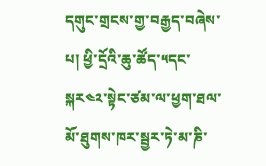དགུང་གྲངས་གྱ་བརྒྱད་བཞེས་པ། ཕྱི་དྲོའི་ཆུ་ཚོད་༥དང་སྐར༤༢་སྟེང་ཙམ་ལ་ཕྱག་ཐལ་མོ་ཐུགས་ཁར་སྦྱར་ཏེ་མ་ཎི་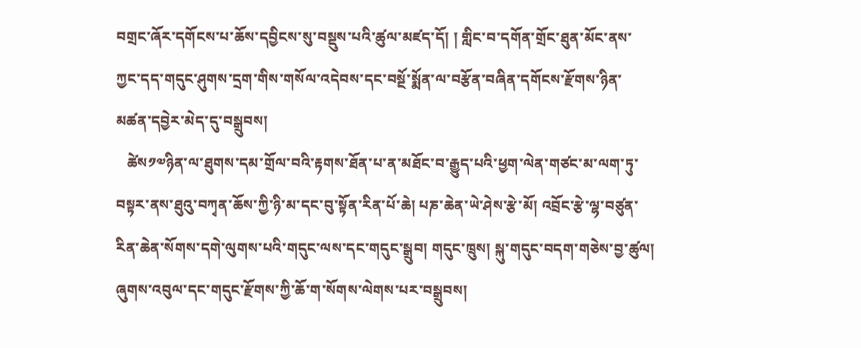བགྲང་ཞོར་དགོངས་པ་ཆོས་དབྱིངས་སུ་བསྡུས་པའི་ཚུལ་མཛད་དོ། ། གླིང་བ་དགོན་གྲོང་ཐུན་མོང་ནས་ཀྱང་དད་གདུང་ཤུགས་དྲག་གིས་གསོལ་འདེབས་དང་བསྔོ་སྨོན་ལ་བརྩོན་བཞིན་དགོངས་རྫོགས་ཉིན་མཚན་དབྱེར་མེད་དུ་བསྒྲུབས།
   ཚེས༡༧ཉིན་ལ་ཐུགས་དམ་གྲོལ་བའི་རྟགས་ཐོན་པ་ན་མཐོང་བ་རྒྱུད་པའི་ཕྱག་ལེན་གཙང་མ་ལག་ཏུ་བསྟར་ནས་ཐུའུ་བཀྭན་ཆོས་ཀྱི་ཉི་མ་དང་བུ་སྟོན་རིན་པོ་ཆེ། པཎ་ཆེན་ཡེ་ཤེས་རྩེ་མོ། འབྲོང་རྩེ་ལྷ་བཙུན་རིན་ཆེན་སོགས་དགེ་ལུགས་པའི་གདུང་ལས་དང་གདུང་སྒྲུབ། གདུང་ཁྲུས། སྐུ་གདུང་བདག་གཅེས་བྱ་ཚུལ། ཞུགས་འབུལ་དང་གདུང་རྫོགས་ཀྱི་ཆོ་ག་སོགས་ལེགས་པར་བསྒྲུབས།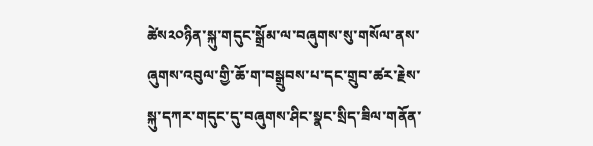ཚེས༢༠ཉིན་སྐུ་གདུང་སྒྲོམ་ལ་བཞུགས་སུ་གསོལ་ནས་ཞུགས་འབུལ་གྱི་ཆོ་ག་བསྒྲུབས་པ་དང་གྲུབ་ཚར་རྗེས་སྐུ་དཀར་གདུང་དུ་བཞུགས་ཤིང་སྣང་སྲིད་ཟིལ་གནོན་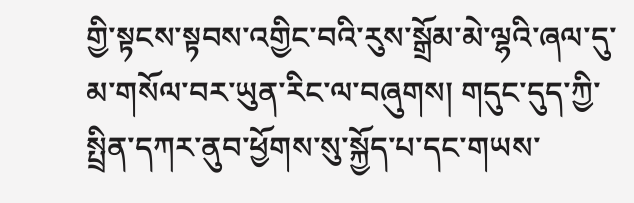གྱི་སྟངས་སྟབས་འགྱིང་བའི་རུས་སྒྲོམ་མེ་ལྷའི་ཞལ་དུ་མ་གསོལ་བར་ཡུན་རིང་ལ་བཞུགས། གདུང་དུད་ཀྱི་སྤྲིན་དཀར་ནུབ་ཕྱོགས་སུ་སྐྱོད་པ་དང་གཡས་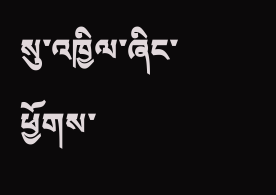སུ་འཁྱིལ་ཞིང་ཕྱོགས་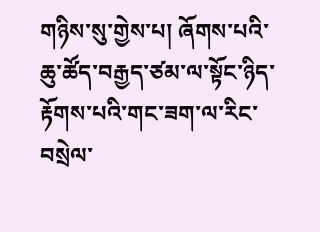གཉིས་སུ་གྱེས་པ། ཞོགས་པའི་ཆུ་ཚོད་བརྒྱད་ཙམ་ལ་སྟོང་ཉིད་རྟོགས་པའི་གང་ཟག་ལ་རིང་བསྲེལ་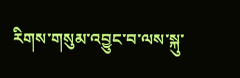རིགས་གསུམ་འབྱུང་བ་ལས་སྐུ་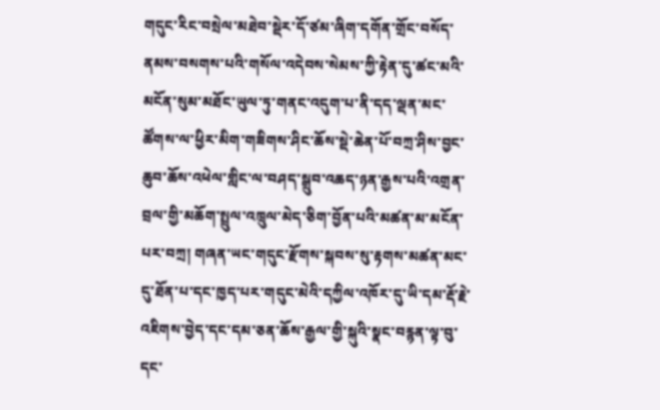གདུང་རིང་བསྲེལ་མཐེབ་སྡེར་དོ་ཙམ་ཞིག་དགོན་གྲོང་བསོད་ནམས་བསགས་པའི་གསོལ་འདེབས་སེམས་ཀྱི་རྟེན་དུ་ཚང་མའི་མངོན་སུམ་མཐོང་ཡུལ་ཏུ་གནང་འདུག་པ་ནི་དད་ལྡན་མང་ཚོགས་ལ་ཕྱིར་མིག་གཟིགས་ཤིང་ཆོས་སྡེ་ཆེན་པོ་བཀྲ་ཤིས་བྱང་ཆུབ་ཆོས་འཕེལ་གླིང་ལ་བཤད་སྒྲུབ་འཆད་ཉན་རྒྱས་པའི་འགྲན་བྲལ་གྱི་མཆོག་སྤྲུལ་འཁྲུལ་མེད་ཅིག་བྱོན་པའི་མཚན་མ་མངོན་པར་བཀྲ། གཞན་ཡང་གདུང་རྫོགས་སྐབས་སུ་རྟགས་མཚན་མང་དུ་ཐོན་པ་དང་ཁྱད་པར་གདུང་མེའི་དཀྱིལ་འཁོར་དུ་ཡི་དམ་རྡོ་རྗེ་འཇིགས་བྱེད་དང་དམ་ཅན་ཆོས་རྒྱལ་གྱི་སྐུའི་སྣང་བརྙན་ལྟ་བུ་དང་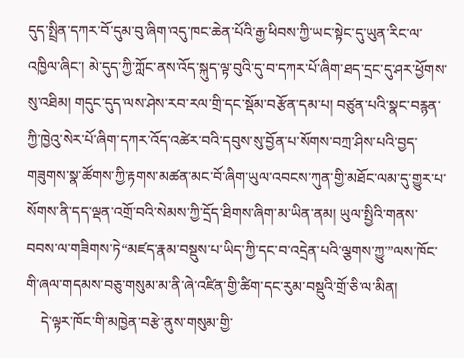དུད་སྤྲིན་དཀར་བོ་དུམ་བུ་ཞིག་འདུ་ཁང་ཆེན་པོའི་རྒྱ་ཕིབས་ཀྱི་ཡང་སྟེང་དུ་ཡུན་རིང་ལ་འཁྱིལ་ཞིང་། མེ་དུད་ཀྱི་ཀློང་ནས་འོད་སྐུད་ལྟ་བུའི་དུ་བ་དཀར་པོ་ཞིག་ཐད་དྲང་དུ་ཤར་ཕྱོགས་སུ་འཐིམ། གདུང་དུད་ལས་ཤེས་རབ་རལ་གྲི་དང་སྡོམ་བརྩོན་དམ་པ། བཙུན་པའི་སྣང་བརྙན་ཀྱི་ཁྱེའུ་སེར་པོ་ཞིག་དཀར་འོད་འཚེར་བའི་དབུས་སུ་བྱོན་པ་སོགས་བཀྲ་ཤིས་པའི་བྱད་གཟུགས་སྣ་ཚོགས་ཀྱི་རྟགས་མཚན་མང་བོ་ཞིག་ཡུལ་འབངས་ཀུན་གྱི་མཐོང་ལམ་དུ་གྱུར་པ་སོགས་ནི་དད་ལྡན་འགྲོ་བའི་སེམས་ཀྱི་དྲོད་ཐིགས་ཞིག་མ་ཡིན་ནམ། ཡུལ་སྤྱིའི་གནས་བབས་ལ་གཟིགས་ཏེ“མཛད་རྣམ་བསྡུས་པ་ཡིད་ཀྱི་དང་བ་འདྲེན་པའི་ལྕགས་ཀྱུ་”ལས་ཁོང་གི་ཞལ་གདམས་བཅུ་གསུམ་མ་ནི་ཞེ་འཛིན་གྱི་ཚིག་དང་རུམ་བསྡུའི་གྲོ་ཅི་ལ་མིན།
    དེ་ལྟར་ཁོང་གི་མཁྱེན་བརྩེ་ནུས་གསུམ་གྱི་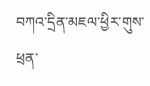བཀའ་དྲིན་མཇལ་ཕྱིར་གུས་ཕྲན་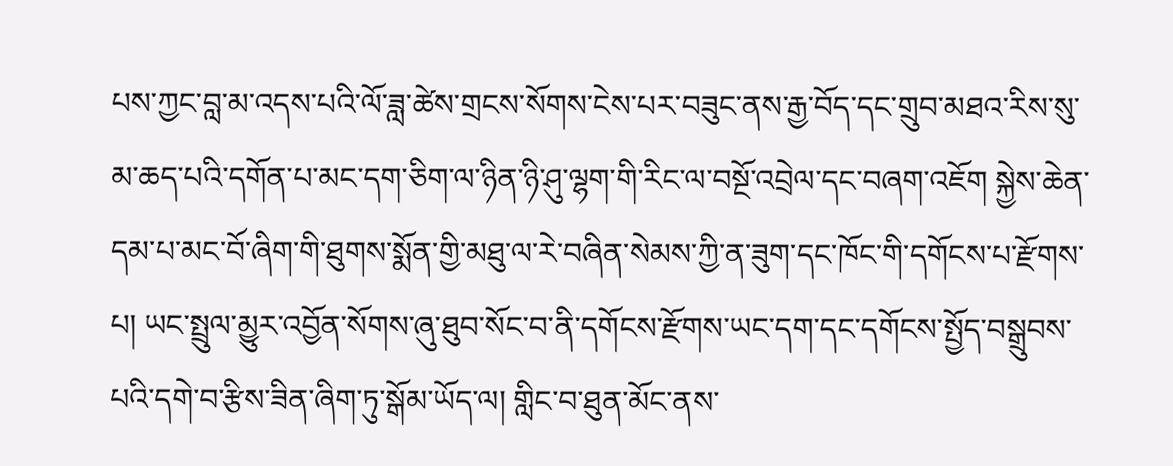པས་ཀྱང་བླ་མ་འདས་པའི་ལོ་ཟླ་ཚེས་གྲངས་སོགས་ངེས་པར་བཟུང་ནས་རྒྱ་བོད་དང་གྲུབ་མཐའ་རིས་སུ་མ་ཆད་པའི་དགོན་པ་མང་དག་ཅིག་ལ་ཉིན་ཉི་ཤུ་ལྷག་གི་རིང་ལ་བསྔོ་འབྲེལ་དང་བཞག་འཇོག སྐྱེས་ཆེན་དམ་པ་མང་བོ་ཞིག་གི་ཐུགས་སྨོན་གྱི་མཐུ་ལ་རེ་བཞིན་སེམས་ཀྱི་ན་ཟུག་དང་ཁོང་གི་དགོངས་པ་རྫོགས་པ། ཡང་སྤྲུལ་མྱུར་འབྱོན་སོགས་ཞུ་ཐུབ་སོང་བ་ནི་དགོངས་རྫོགས་ཡང་དག་དང་དགོངས་སྤྱོད་བསྒྲུབས་པའི་དགེ་བ་རྩིས་ཟིན་ཞིག་ཏུ་སྒོམ་ཡོད་ལ། གླིང་བ་ཐུན་མོང་ནས་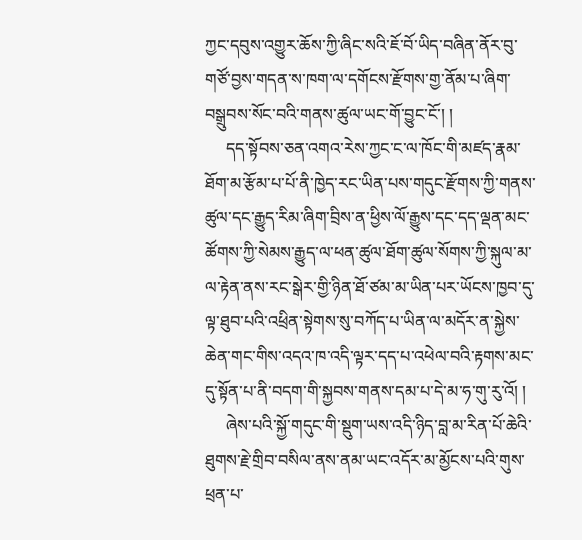ཀྱང་དབུས་འགྱུར་ཆོས་ཀྱི་ཞིང་སའི་ཇོ་བོ་ཡིད་བཞིན་ནོར་བུ་གཙོ་བྱས་གདན་ས་ཁག་ལ་དགོངས་རྫོགས་གྱ་ནོམ་པ་ཞིག་བསྒྲུབས་སོང་བའི་གནས་ཚུལ་ཡང་གོ་བྱུང་ངོ་། །
     དད་སྟོབས་ཅན་འགའ་རེས་ཀྱང་ང་ལ་ཁོང་གི་མཛད་རྣམ་ཐོག་མ་རྩོམ་པ་པོ་ནི་ཁྱེད་རང་ཡིན་པས་གདུང་རྫོགས་ཀྱི་གནས་ཚུལ་དང་རྒྱུད་རིམ་ཞིག་བྲིས་ན་ཕྱིས་ལོ་རྒྱུས་དང་དད་ལྡན་མང་ཚོགས་ཀྱི་སེམས་རྒྱུད་ལ་ཕན་ཚུལ་ཐོག་ཚུལ་སོགས་ཀྱི་སྐུལ་མ་ལ་རྟེན་ནས་རང་སྒེར་གྱི་ཉིན་ཐོ་ཙམ་མ་ཡིན་པར་ཡོངས་ཁྱབ་དུ་ལྟ་ཐུབ་པའི་འཕྲིན་སྟེགས་སུ་བཀོད་པ་ཡིན་ལ་མདོར་ན་སྐྱེས་ཆེན་གང་གིས་འདའ་ཁ་འདི་ལྟར་དད་པ་འཕེལ་བའི་རྟགས་མང་དུ་སྟོན་པ་ནི་བདག་གི་སྐྱབས་གནས་དམ་པ་དེ་མ་ཧ་གུ་རུ་འོ། །
     ཞེས་པའི་སྐྱོ་གདུང་གི་སྡུག་ཡས་འདི་ཉིད་བླ་མ་རིན་པོ་ཆེའི་ཐུགས་རྗེ་གྲིབ་བསིལ་ནས་ནམ་ཡང་འདོར་མ་མྱོངས་པའི་གུས་ཕྲན་པ་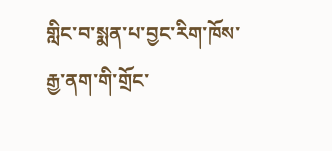གླིང་བ་སྨན་པ་བྱང་རིག་ཁོས་རྒྱ་ནག་གི་གྲོང་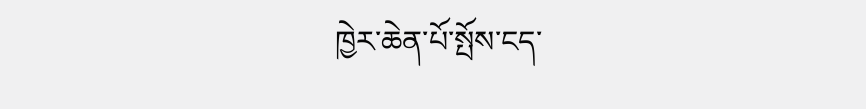ཁྱེར་ཆེན་པོ་སྤོས་ངད་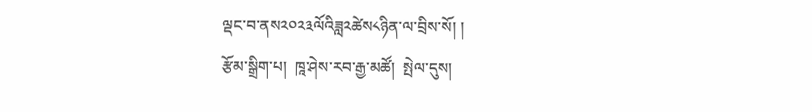ལྡང་བ་ནས༢༠༢༣ལོའིཟླ༢ཚེས༨ཉིན་ལ་བྲིས་སོ། །
རྩོམ་སྒྲིག་པ།  ཁཱ་ཤེས་རབ་རྒྱ་མཚོ།  སྤེལ་དུས།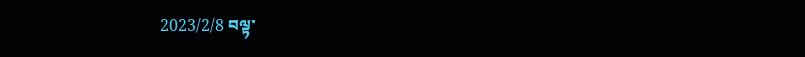2023/2/8 བལྟ་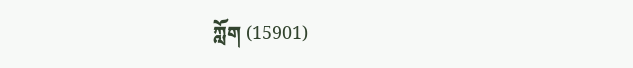ཀློག (15901)